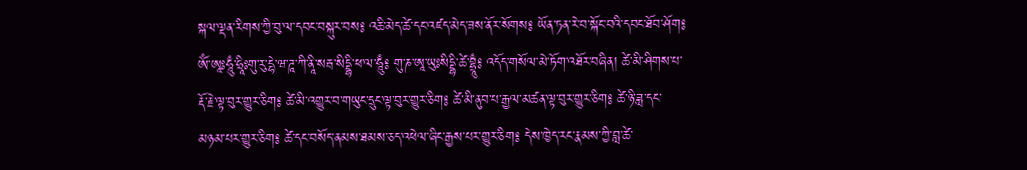སྐལ་ལྡན་རིགས་ཀྱི་བུ་ལ་དབང་བསྐུར་བས༔ འཆི་མེད་ཚེ་དང་འཛད་མེད་ཟས་ནོར་སོགས༔ ཡོན་ཏན་རེ་བ་སྐོང་བའི་དབང་ཐོབ་ཤོག༔ ཨོཾ་ཨཱཿཧཱུྃ་ཧྲཱིཿགུ་རུ་དྷེ་ཝ་ཌཱ་ཀི་ནཱི་སརྦ་སིདྡྷི་ཕ་ལ་ཧཱུྃ༔ གུ་ཎ་ཨཱ་ཡུཿསིདྡྷི་ཚེ་བྷྲཱུྃ༔ འདོད་གསོལ་མེ་ཏོག་འཐོར་བཞིན། ཚེ་མི་ཤིགས་པ་རྡོ་རྗེ་ལྟ་བུར་གྱུར་ཅིག༔ ཚེ་མི་འགྱུར་བ་གཡུང་དྲུང་ལྟ་བུར་གྱུར་ཅིག༔ ཚེ་མི་ནུབ་པ་རྒྱལ་མཚན་ལྟ་བུར་གྱུར་ཅིག༔ ཚེ་ཉི་ཟླ་དང་མཉམ་པར་གྱུར་ཅིག༔ ཚེ་དང་བསོད་ནམས་ཐམས་ཅད་འཕེལ་ཞིང་རྒྱས་པར་གྱུར་ཅིག༔ དེས་ཁྱེད་རང་རྣམས་ཀྱི་བླ་ཚེ་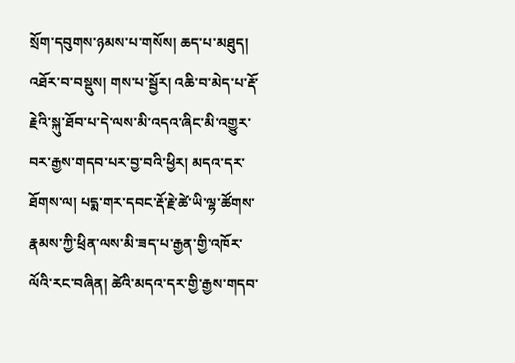སྲོག་དབུགས་ཉམས་པ་གསོས། ཆད་པ་མཐུད། འཐོར་བ་བསྡུས། གས་པ་སྦྱོར། འཆི་བ་མེད་པ་རྡོ་རྗེའི་སྐུ་ཐོབ་པ་དེ་ལས་མི་འདའ་ཞིང་མི་འགྱུར་བར་རྒྱས་གདབ་པར་བྱ་བའི་ཕྱིར། མདའ་དར་ཐོགས་ལ། པདྨ་གར་དབང་རྡོ་རྗེ་ཚེ་ཡི་ལྷ་ཚོགས་རྣམས་ཀྱི་ཕྲིན་ལས་མི་ཟད་པ་རྒྱན་གྱི་འཁོར་ལོའི་རང་བཞིན། ཚེའི་མདའ་དར་གྱི་རྒྱས་གདབ་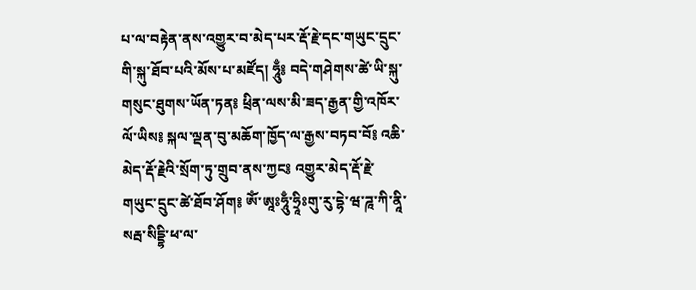པ་ལ་བརྟེན་ནས་འགྱུར་བ་མེད་པར་རྡོ་རྗེ་དང་གཡུང་དྲུང་གི་སྐུ་ཐོབ་པའི་མོས་པ་མཛོད། ཧཱུྃ༔ བདེ་གཤེགས་ཚེ་ཡི་སྐུ་གསུང་ཐུགས་ཡོན་ཏན༔ ཕྲིན་ལས་མི་ཟད་རྒྱན་གྱི་འཁོར་ལོ་ཡིས༔ སྐལ་ལྡན་བུ་མཆོག་ཁྱོད་ལ་རྒྱས་བཏབ་བོ༔ འཆི་མེད་རྡོ་རྗེའི་སྲོག་ཏུ་གྲུབ་ནས་ཀྱང༔ འགྱུར་མེད་རྡོ་རྗེ་གཡུང་དྲུང་ཚེ་ཐོབ་ཤོག༔ ཨོཾ་ཨཱཿཧཱུྃ་ཧྲཱིཿགུ་རུ་དྷེ་ཝ་ཌཱ་ཀི་ནཱི་སརྦ་སིདྡྷི་ཕ་ལ་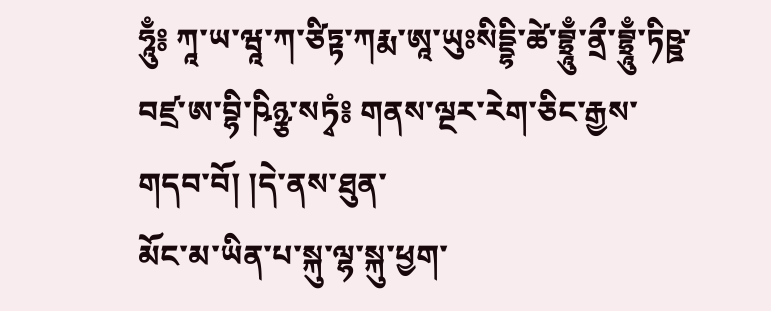ཧཱུྃ༔ ཀཱ་ཡ་ཝཱ་ཀ་ཙིཏྟ་ཀརྨ་ཨཱ་ཡུཿསིདྡྷི་ཚེ་བྷྲཱུྃ་ནྲྀ་བྷྲཱུྃ་ཏིཥྛ་བཛྲ་ཨ་བྷི་ཥིཉྩ་སཏྭཾ༔ གནས་ལྔར་རེག་ཅིང་རྒྱས་གདབ་བོ། །དེ་ནས་ཐུན་
མོང་མ་ཡིན་པ་སྐུ་ལྷ་སྐུ་ཕྱག་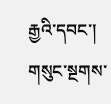རྒྱའི་དབང་། གསུང་སྔགས་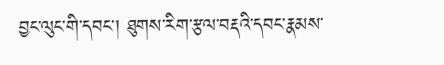བྱང་ལུང་གི་དབང་། ཐུགས་རིག་རྩལ་བརྡའི་དབང་རྣམས་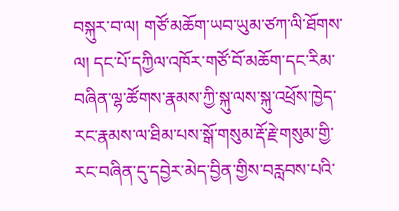བསྐུར་བ་ལ། གཙོ་མཆོག་ཡབ་ཡུམ་ཙཀ་ལི་ཐོགས་ལ། དང་པོ་དཀྱིལ་འཁོར་གཙོ་བོ་མཆོག་དང་རིམ་བཞིན་ལྷ་ཚོགས་རྣམས་ཀྱི་སྐུ་ལས་སྐུ་འཕྲོས་ཁྱེད་རང་རྣམས་ལ་ཐིམ་པས་སྒོ་གསུམ་རྡོ་རྗེ་གསུམ་གྱི་རང་བཞིན་དུ་དབྱེར་མེད་བྱིན་གྱིས་བརླབས་པའི་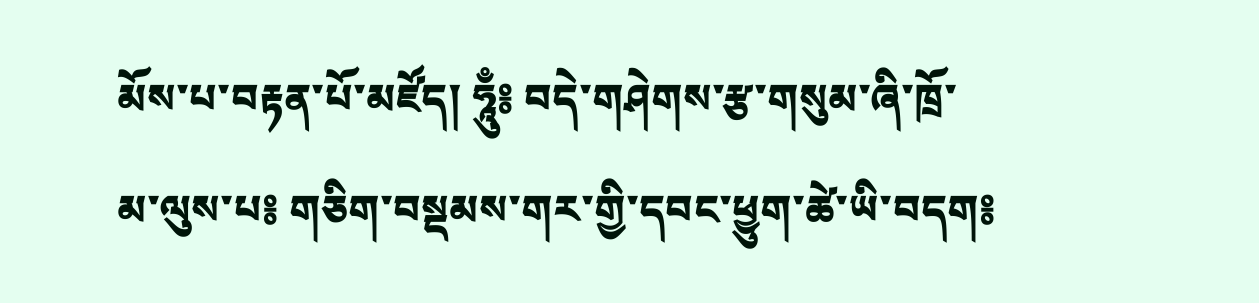མོས་པ་བརྟན་པོ་མཛོད། ཧཱུྃ༔ བདེ་གཤེགས་རྩ་གསུམ་ཞི་ཁྲོ་མ་ལུས་པ༔ གཅིག་བསྡམས་གར་གྱི་དབང་ཕྱུག་ཚེ་ཡི་བདག༔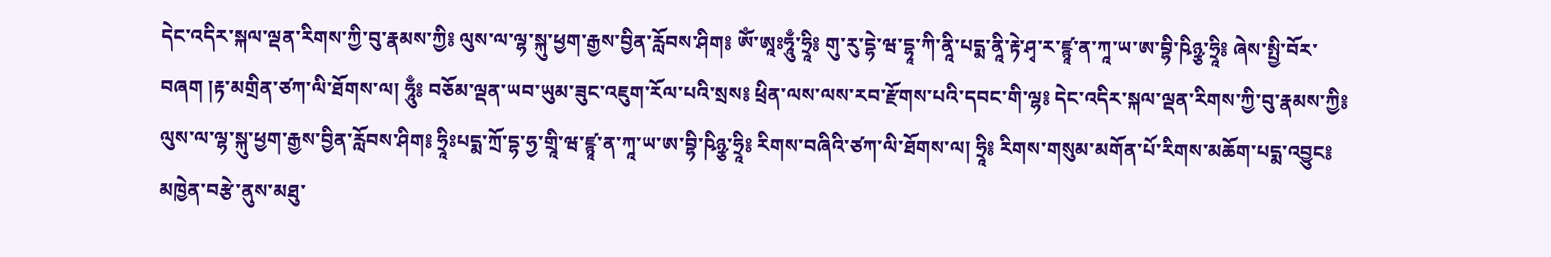དེང་འདིར་སྐལ་ལྡན་རིགས་ཀྱི་བུ་རྣམས་ཀྱི༔ ལུས་ལ་ལྷ་སྐུ་ཕྱག་རྒྱས་བྱིན་རློབས་ཤིག༔ ཨོཾ་ཨཱཿཧཱུྃ་ཧྲཱི༔ གུ་རུ་དྷེ་ཝ་དྷཱ་ཀི་ནཱི་པདྨ་ནཱི་རྟེ་ཤྭ་ར་ཛྙཱ་ན་ཀཱ་ཡ་ཨ་བྷི་ཥིཉྩ་ཧྲཱི༔ ཞེས་སྤྱི་བོར་བཞག །རྟ་མགྲིན་ཙཀ་ལི་ཐོགས་ལ། ཧཱུྃ༔ བཅོམ་ལྡན་ཡབ་ཡུམ་ཟུང་འཇུག་རོལ་པའི་སྲས༔ ཕྲིན་ལས་ལས་རབ་རྫོགས་པའི་དབང་གི་ལྷ༔ དེང་འདིར་སྐལ་ལྡན་རིགས་ཀྱི་བུ་རྣམས་ཀྱི༔ ལུས་ལ་ལྷ་སྐུ་ཕྱག་རྒྱས་བྱིན་རློབས་ཤིག༔ ཧྲཱིཿཔདྨ་ཀྲོ་དྷ་ཧྱ་གྲཱི་ཝ་ཛྙཱ་ན་ཀཱ་ཡ་ཨ་བྷི་ཥིཉྩ་ཧྲཱི༔ རིགས་བཞིའི་ཙཀ་ལི་ཐོགས་ལ། ཧྲཱི༔ རིགས་གསུམ་མགོན་པོ་རིགས་མཆོག་པདྨ་འབྱུང༔ མཁྱེན་བརྩེ་ནུས་མཐུ་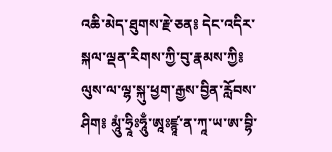འཆི་མེད་ཐུགས་རྗེ་ཅན༔ དེང་འདིར་སྐལ་ལྡན་རིགས་ཀྱི་བུ་རྣམས་ཀྱི༔ ལུས་ལ་ལྷ་སྐུ་ཕྱག་རྒྱས་བྱིན་རློབས་ཤིག༔ མཱུཾ་ཧྲཱིཿཧཱུྃ་ཨཱཿཛྙཱ་ན་ཀཱ་ཡ་ཨ་བྷི་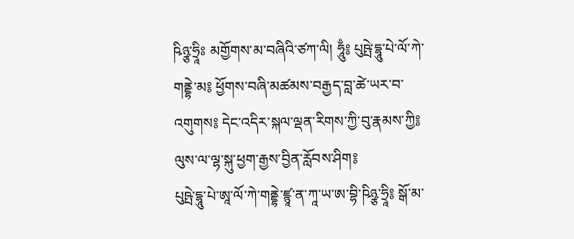ཥིཉྩ་ཧྲཱིཿ མགྱོགས་མ་བཞིའི་ཙཀ་ལི། ཧཱུྃ༔ པུཥྤེ་དྷཱུ་པེ་ལོ་ཀེ་གནྡྷེ་མ༔ ཕྱོགས་བཞི་མཚམས་བརྒྱད་བླ་ཚེ་ཡར་བ་འགུགས༔ དེང་འདིར་སྐལ་ལྡན་རིགས་ཀྱི་བུ་རྣམས་ཀྱི༔ ལུས་ལ་ལྷ་སྐུ་ཕྱག་རྒྱས་བྱིན་རློབས་ཤིག༔
པུཥྤེ་དྷཱུ་པེ་ཨཱ་ལོ་ཀེ་གནྡྷེ་ཛྙཱ་ན་ཀཱ་ཡ་ཨ་བྷི་ཥིཉྩ་ཧྲཱི༔ སྒོ་མ་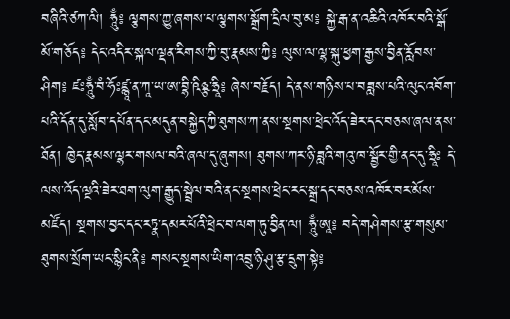བཞིའི་ཙཀ་ལི། ཧཱུྃ༔ ལྕགས་ཀྱུ་ཞགས་པ་ལྕགས་སྒྲོག་དྲིལ་བུ་མ༔ སྐྱེ་རྒ་ན་འཆིའི་འཁོར་བའི་སྒོ་མོ་གཅོད༔ དེང་འདིར་སྐལ་ལྡན་རིགས་ཀྱི་བུ་རྣམས་ཀྱི༔ ལུས་ལ་ལྷ་སྐུ་ཕྱག་རྒྱས་བྱིན་རློབས་ཤིག༔ ཛཿཧཱུྃ་བཾ་ཧོཿཛྙཱ་ན་ཀཱ་ཡ་ཨ་བྷི་ཥིཉྩ་ཧྲཱི༔ ཞེས་བརྗོད། དེ་ནས་གཉིས་པ་བཟླས་པའི་ལུང་འབོག་པའི་དོན་དུ་སློབ་དཔོན་དང་མདུན་བསྐྱེད་ཀྱི་ཐུགས་ཀ་ནས་སྔགས་ཕྲེང་འོད་ཟེར་དང་བཅས་ཞལ་ནས་ཐོན། ཁྱེད་རྣམས་ལྷར་གསལ་བའི་ཞལ་དུ་ཞུགས། ཐུགས་ཀར་ཉི་ཟླའི་གའུ་ཁ་སྦྱོར་གྱི་ནང་དུ་ཧྲཱིཿ དེ་ལས་འོད་ལྔའི་ཟེར་ཐག་ལུག་རྒྱུད་སྦྲེལ་བའི་ནང་སྔགས་ཕྲེང་རང་སྒྲ་དང་བཅས་འཁོར་བར་མོས་མཛོད། སྔགས་བྱང་དང་རཏྣ་དམར་པོའི་ཕྲེང་བ་ལག་ཏུ་བྱིན་ལ། ཧཱུྃ་ཨཱ༔ བདེ་གཤེགས་རྩ་གསུམ་ཐུགས་སྲོག་ཡང་སྙིང་ནི༔ གསང་སྔགས་ཡིག་འབྲུ་ཉི་ཤུ་རྩ་དྲུག་སྟེ༔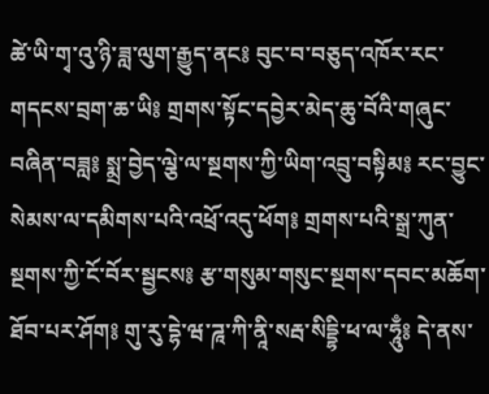ཚེ་ཡི་གྭ་འུ་ཉི་ཟླ་ལུག་རྒྱུད་ནང༔ བུང་བ་བཅུད་འཁོར་རང་གདངས་བྲག་ཆ་ཡི༔ གྲགས་སྟོང་དབྱེར་མེད་ཆུ་བོའི་གཞུང་བཞིན་བཟླ༔ སྨྲ་བྱེད་ལྕེ་ལ་སྔགས་ཀྱི་ཡིག་འབྲུ་བསྟིམ༔ རང་བྱུང་སེམས་ལ་དམིགས་པའི་འཕྲོ་འདུ་ཕོག༔ གྲགས་པའི་སྒྲ་ཀུན་སྔགས་ཀྱི་ངོ་བོར་སྦྱངས༔ རྩ་གསུམ་གསུང་སྔགས་དབང་མཆོག་ཐོབ་པར་ཤོག༔ གུ་རུ་དྷེ་ཝ་ཌཱ་ཀི་ནཱི་སརྦ་སིདྡྷི་ཕ་ལ་ཧཱུྃ༔ དེ་ནས་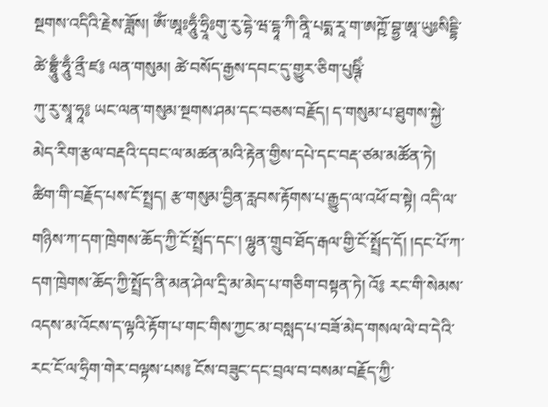སྔགས་འདིའི་རྗེས་ཟློས། ཨོཾ་ཨཱཿཧཱུྃ་ཧྲཱིཿགུ་རུ་དྷེ་ཝ་དྷཱ་ཀི་ནཱི་པདྨ་རཱ་ག་ཨཀྵོ་བྷྱ་ཨཱ་ཡུཿསིདྡྷི་ཚེ་བྷྲཱུྃ་ཧཱུྃ་ནྲྀ་ཛ༔ ལན་གསུམ། ཚེ་བསོད་རྒྱས་དབང་དུ་གྱུར་ཅིག་པུཥྚིཾ་
ཀུ་རུ་སྭཱ་ཧཱ༔ ཡང་ལན་གསུམ་སྔགས་ཤམ་དང་བཅས་བརྗོད། ད་གསུམ་པ་ཐུགས་སྐྱེ་མེད་རིག་རྩལ་བརྡའི་དབང་ལ་མཚན་མའི་རྟེན་གྱིས་དཔེ་དང་བརྡ་ཙམ་མཚོན་ཏེ། ཚིག་གི་བརྗོད་པས་ངོ་སྤྲད། རྩ་གསུམ་བྱིན་རླབས་རྟོགས་པ་རྒྱུད་ལ་འཕོ་བ་སྟེ། འདི་ལ་གཉིས་ཀ་དག་ཁྲེགས་ཆོད་ཀྱི་ངོ་སྤྲོད་དང་། ལྷུན་གྲུབ་ཐོད་རྒལ་གྱི་ངོ་སྤྲོད་དོ། །དང་པོ་ཀ་དག་ཁྲེགས་ཆོད་ཀྱི་སྤྲོད་ནི་མན་ཤེལ་དྲི་མ་མེད་པ་གཅིག་བསྟན་ཏེ། འོ༔ རང་གི་སེམས་འདས་མ་འོངས་ད་ལྟའི་རྟོག་པ་གང་གིས་ཀྱང་མ་བསླད་པ་བཟོ་མེད་གསལ་ལེ་བ་དེའི་རང་ངོ་ལ་ཧྲིག་གེར་བལྟས་པས༔ ངོས་བཟུང་དང་བྲལ་བ་བསམ་བརྗོད་ཀྱི་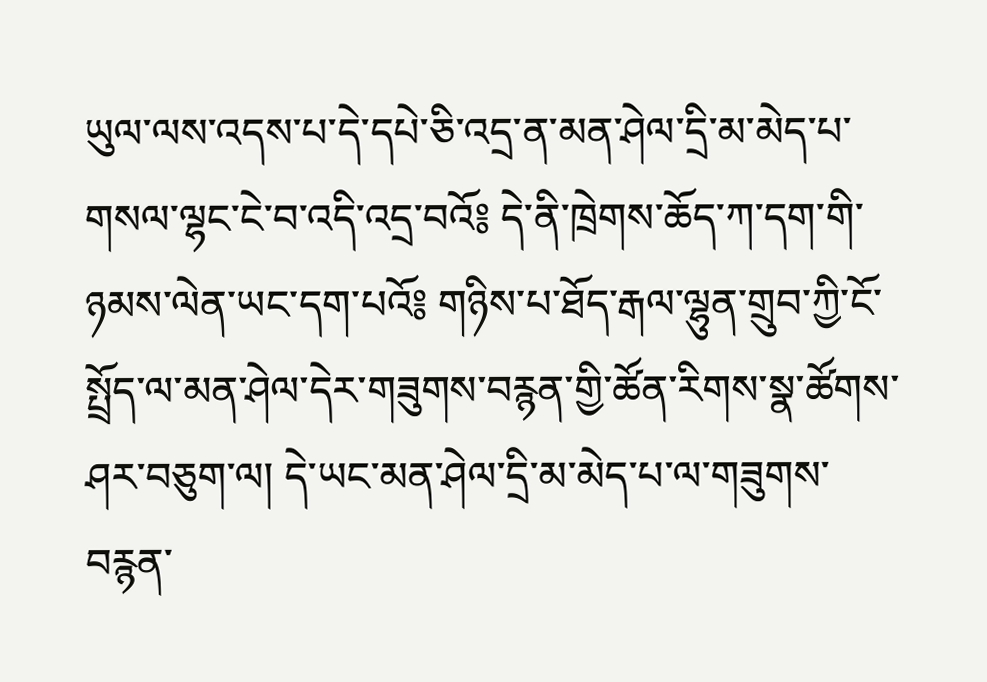ཡུལ་ལས་འདས་པ་དེ་དཔེ་ཅི་འདྲ་ན་མན་ཤེལ་དྲི་མ་མེད་པ་གསལ་ལྷང་ངེ་བ་འདི་འདྲ་བའོ༔ དེ་ནི་ཁྲེགས་ཆོད་ཀ་དག་གི་ཉམས་ལེན་ཡང་དག་པའོ༔ གཉིས་པ་ཐོད་རྒལ་ལྷུན་གྲུབ་ཀྱི་ངོ་སྤྲོད་ལ་མན་ཤེལ་དེར་གཟུགས་བརྙན་གྱི་ཚོན་རིགས་སྣ་ཚོགས་ཤར་བཅུག་ལ། དེ་ཡང་མན་ཤེལ་དྲི་མ་མེད་པ་ལ་གཟུགས་བརྙན་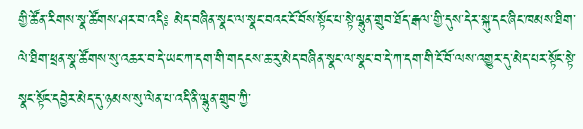གྱི་ཚོན་རིགས་སྣ་ཚོགས་ཤར་བ་འདི༔ མེད་བཞིན་སྣང་ལ་སྣང་བའང་ངོ་བོས་སྟོང་པ་སྟེ་ལྷུན་གྲུབ་ཐོད་རྒལ་གྱི་དུས་དེར་སྐུ་དང་ཞིང་ཁམས་ཐིག་ལེ་ཐིག་ཕྲན་སྣ་ཚོགས་སུ་འཆར་བ་དེ་ཡང་ཀ་དག་གི་གདངས་ཆ་རུ་མེད་བཞིན་སྣང་ལ་སྣང་བ་དེ་ཀ་དག་གི་ངོ་བོ་ལས་འགྱུར་དུ་མེད་པར་སྟོང་སྟེ་སྣང་སྟོང་དབྱེར་མེད་དུ་ཉམས་སུ་ལེན་པ་འདི་ནི་ལྷུན་གྲུབ་ཀྱི་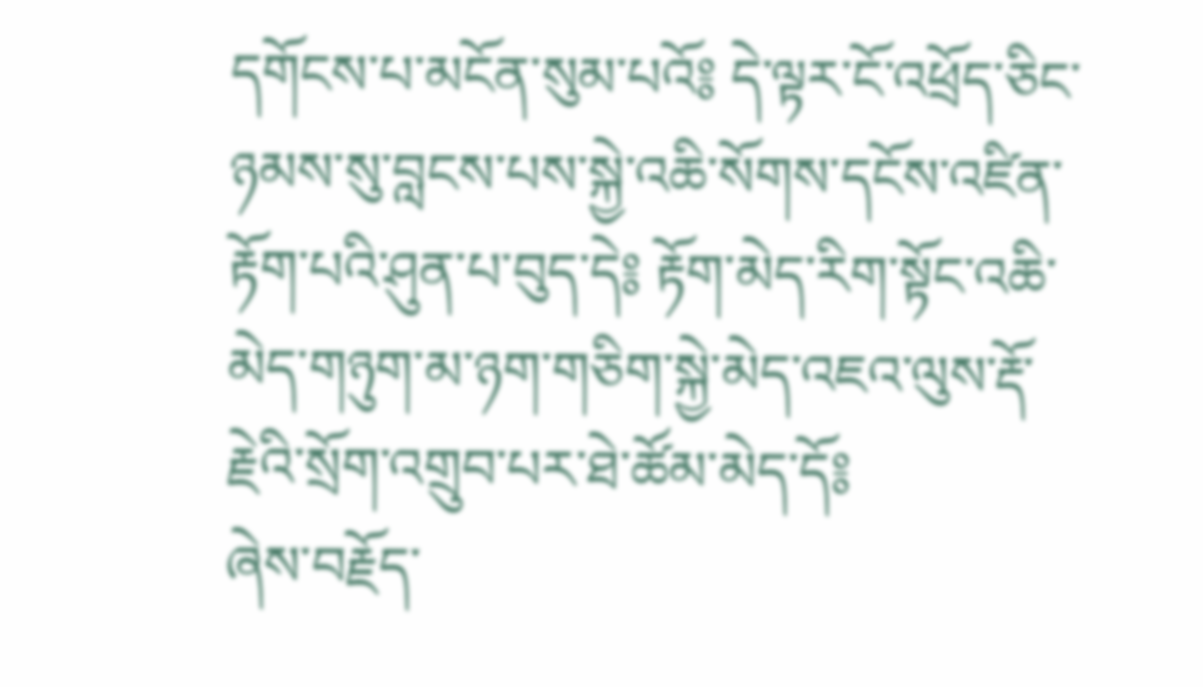དགོངས་པ་མངོན་སུམ་པའོ༔ དེ་ལྟར་ངོ་འཕྲོད་ཅིང་ཉམས་སུ་བླངས་པས་སྐྱེ་འཆི་སོགས་དངོས་འཛིན་རྟོག་པའི་ཤུན་པ་བུད་དེ༔ རྟོག་མེད་རིག་སྟོང་འཆི་མེད་གཉུག་མ་ཉག་གཅིག་སྐྱེ་མེད་འཇའ་ལུས་རྡོ་རྗེའི་སྲོག་འགྲུབ་པར་ཐེ་ཚོམ་མེད་དོ༔
ཞེས་བརྗོད་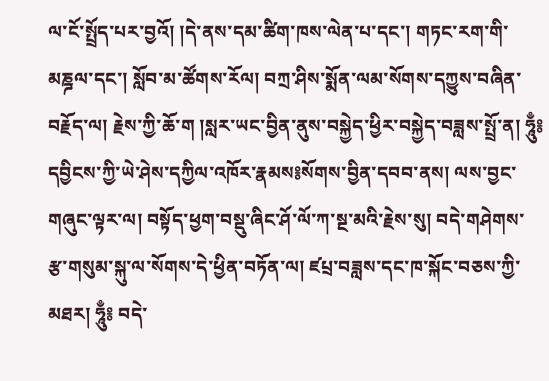ལ་ངོ་སྤྲོད་པར་བྱའོ། །དེ་ནས་དམ་ཚིག་ཁས་ལེན་པ་དང་། གཏང་རག་གི་མཎྜལ་དང་། སློབ་མ་ཚོགས་རོལ། བཀྲ་ཤིས་སྨོན་ལམ་སོགས་དཀྱུས་བཞིན་བརྗོད་ལ། རྗེས་ཀྱི་ཆོ་ག །སླར་ཡང་བྱིན་ནུས་བསྐྱེད་ཕྱིར་བསྐྱེད་བཟླས་སྤྲོ་ན། ཧཱུྃ༔ དབྱིངས་ཀྱི་ཡེ་ཤེས་དཀྱིལ་འཁོར་རྣམས༔སོགས་བྱིན་དབབ་ནས། ལས་བྱང་གཞུང་ལྟར་ལ། བསྟོད་ཕྱག་བསྡུ་ཞིང་ཤོ་ལོ་ཀ་སྔ་མའི་རྗེས་སུ། བདེ་གཤེགས་རྩ་གསུམ་སྐུ་ལ་སོགས་དེ་ཕྱིན་བཏོན་ལ། ཛཔྲ་བཟླས་དང་ཁ་སྐོང་བཅས་ཀྱི་མཐར། ཧཱུྃ༔ བདེ་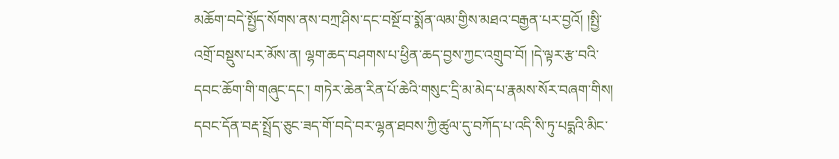མཆོག་བདེ་སྤྱོད་སོགས་ནས་བཀྲ་ཤིས་དང་བསྔོ་བ་སྨོན་ལམ་གྱིས་མཐའ་བརྒྱན་པར་བྱའོ། །སྤྱི་འགྲོ་བསྡུས་པར་མོས་ན། ལྷག་ཆད་བཤགས་པ་ཕྱིན་ཆད་བྱས་ཀྱང་འགྲུབ་བོ། །དེ་ལྟར་རྩ་བའི་དབང་ཆོག་གི་གཞུང་དང་། གཏེར་ཆེན་རིན་པོ་ཆེའི་གསུང་དྲི་མ་མེད་པ་རྣམས་སོར་བཞག་གིས། དབང་དོན་བརྡ་སྤྲོད་ཅུང་ཟད་གོ་བདེ་བར་ལྷན་ཐབས་ཀྱི་ཚུལ་དུ་བཀོད་པ་འདི་སི་ཏུ་པདྨའི་མིང་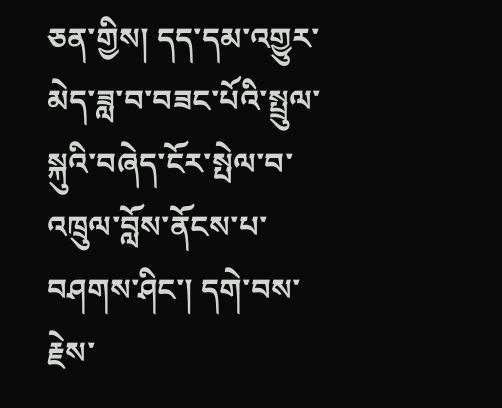ཅན་གྱིས། དད་དམ་འགྱུར་མེད་ཟླ་བ་བཟང་པོའི་སྤྲུལ་སྐུའི་བཞེད་ངོར་སྤེལ་བ་འཁྲུལ་བློས་ནོངས་པ་བཤགས་ཤིང་། དགེ་བས་རྗེས་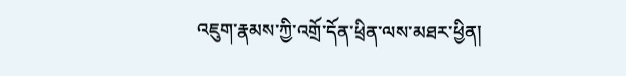འཇུག་རྣམས་ཀྱི་འགྲོ་དོན་ཕྲིན་ལས་མཐར་ཕྱིན།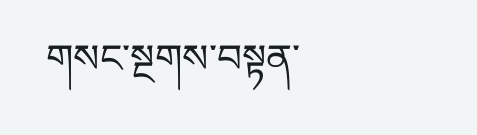གསང་སྔགས་བསྟན་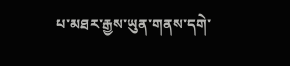པ་མཐར་རྒྱས་ཡུན་གནས་དགེ་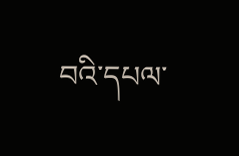བའི་དཔལ་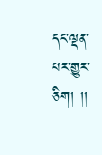དང་ལྡན་པར་གྱུར་ཅིག། །།